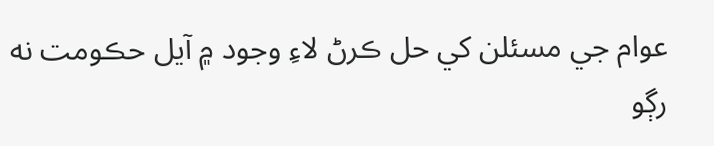عوام جي مسئلن کي حل ڪرڻ لاءِ وجود ۾ آيل حڪومت نه رڳو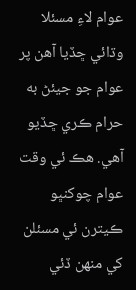عوام لاءِ مسئلا وڌائي ڇڏيا آهن پر عوام جو جيئڻ به حرام ڪري ڇڏيو آهي. هڪ ئي وقت عوام چوکنڀو ڪيترن ئي مسئلن کي منهن ڏئي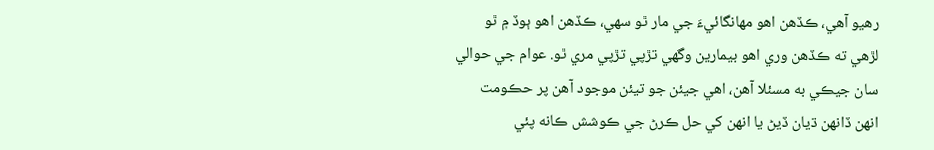رهيو آهي، ڪڏهن اهو مهانگائيءَ جي مار ٿو سهي، ڪڏهن اهو ٻوڏ ۾ ٿو لڙهي ته ڪڏهن وري اهو بيمارين وگهي تڙپي تڙپي مري ٿو. عوام جي حوالي سان جيڪي به مسئلا آهن، اهي جيئن جو تيئن موجود آهن پر حڪومت انهن ڏانهن ڌيان ڏيڻ يا انهن کي حل ڪرڻ جي ڪوشش ڪانه پئي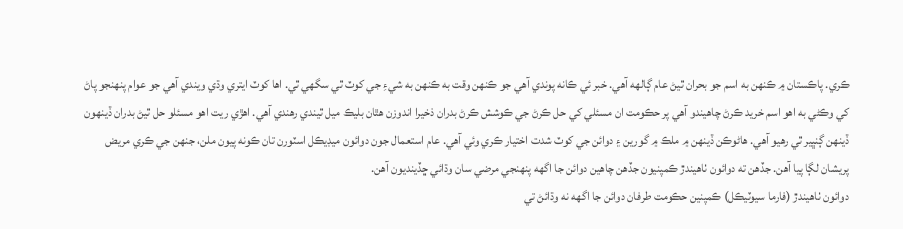ڪري. پاڪستان ۾ ڪنهن به اسم جو بحران ٿيڻ عام ڳالهه آهي. خبر ئي ڪانه پوندي آهي جو ڪنهن وقت به ڪنهن به شيءِ جي کوٽ ٿي سگهي ٿي. اها کوٽ ايتري وڌي ويندي آهي جو عوام پنهنجو پاڻ کي وڪڻي به اهو اسم خريد ڪرڻ چاهيندو آهي پر حڪومت ان مسئلي کي حل ڪرڻ جي ڪوشش ڪرڻ بدران ذخيرا اندوزن هٿان بليڪ ميل ٿيندي رهندي آهي. اهڙي ريت اهو مسئلو حل ٿيڻ بدران ڏينهون ڏينهن ڳنڀير ٿي رهيو آهي. هاڻوڪن ڏينهن ۾ ملڪ ۾ گورين ۽ دوائن جي کوٽ شدت اختيار ڪري وئي آهي. عام استعمال جون دوائون ميڊيڪل اسٽورن تان ڪونه پيون ملن، جنهن جي ڪري مريض پريشان لڳا پيا آهن. جڏهن ته دوائون ٺاهيندڙ ڪمپنيون جڏهن چاهين دوائن جا اگهه پنهنجي مرضي سان وڌائي ڇڏينديون آهن.
دوائون ٺاهيندڙ (فارما سيوٽيڪل) ڪمپنين حڪومت طرفان دوائن جا اگهه نه وڌائڻ تي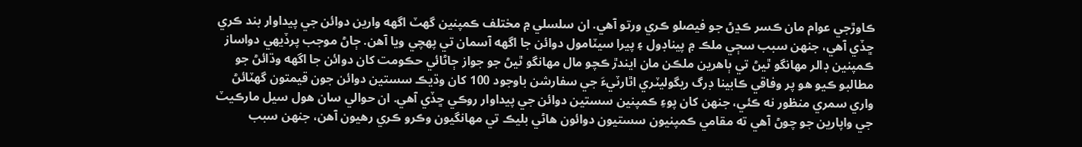ڪاوڙجي عوام مان ڪسر ڪڍڻ جو فيصلو ڪري ورتو آهي. ان سلسلي ۾ مختلف ڪمپنين گهٽ اگهه وارين دوائن جي پيداوار بند ڪري ڇڏي آهي، جنهن سبب سڄي ملڪ ۾ پيناڊول ۽ پيرا سيٽامول دوائن جا اگهه آسمان تي پهچي ويا آهن. ڄاڻ موجب پرڏيهي دواساز ڪمپنين ڊالر مهانگو ٿيڻ تي ٻاهرين ملڪن مان ايندڙ ڪچو مال مهانگو ٿيڻ جو جواز ڄاڻائي حڪومت کان دوائن جا اگهه وڌائڻ جو مطالبو ڪيو هو پر وفاقي ڪابينا ڊرگ ريگوليٽري اٿارٽيءَ جي سفارشن باوجود 100 کان وڌيڪ سستين دوائن جون قيمتون گهٽائڻ واري سمري منظور نه ڪئي، جنهن کان پوءِ ڪمپنين سستين دوائن جي پيداوار روڪي ڇڏي آهي. ان حوالي سان هول سيل مارڪيٽ جي واپارين جو چوڻ آهي ته مقامي ڪمپنيون سستيون دوائون هاڻي بليڪ تي مهانگيون وڪرو ڪري رهيون آهن، جنهن سبب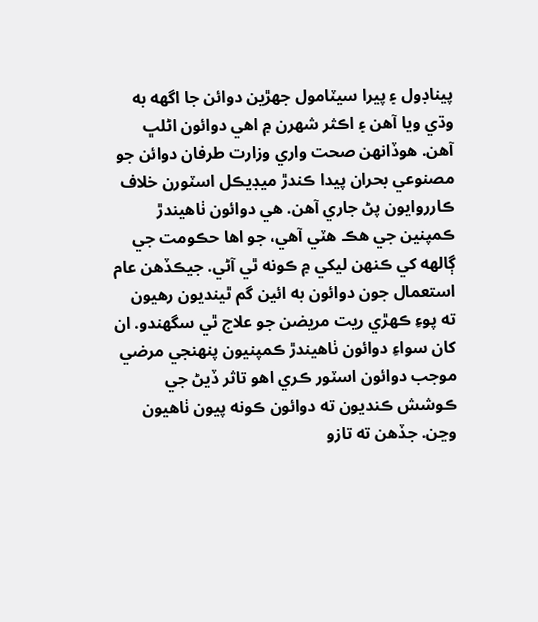پيناڊول ۽ پيرا سيٽامول جهڙين دوائن جا اگهه به وڌي ويا آهن ۽ اڪثر شهرن ۾ اهي دوائون اڻلڀ آهن. هوڏانهن صحت واري وزارت طرفان دوائن جو مصنوعي بحران پيدا ڪندڙ ميڊيڪل اسٽورن خلاف ڪارروايون پڻ جاري آهن. هي دوائون ٺاهيندڙ ڪمپنين جي هڪ هٽي آهي، جو اها حڪومت جي ڳالهه کي ڪنهن ليکي ۾ ڪونه ٿي آڻي. جيڪڏهن عام استعمال جون دوائون به ائين گم ٿينديون رهيون ته پوءِ ڪهڙي ريت مريضن جو علاج ٿي سگهندو. ان کان سواءِ دوائون ٺاهيندڙ ڪمپنيون پنهنجي مرضي موجب دوائون اسٽور ڪري اهو تاثر ڏيڻ جي ڪوشش ڪنديون ته دوائون ڪونه پيون ٺاهيون وڃن. جڏهن ته تازو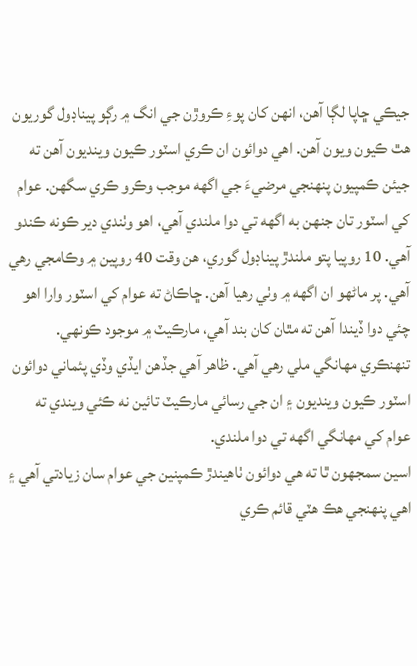جيڪي ڇاپا لڳا آهن، انهن کان پوءِ ڪروڙن جي انگ ۾ رڳو پيناڊول گوريون هٿ ڪيون ويون آهن. اهي دوائون ان ڪري اسٽور ڪيون وينديون آهن ته جيئن ڪمپيون پنهنجي مرضيءَ جي اگهه موجب وڪرو ڪري سگهن. عوام کي اسٽور تان جنهن به اگهه تي دوا ملندي آهي، اهو وٺندي دير ڪونه ڪندو آهي. 10 روپيا پتو ملندڙ پيناڊول گوري، هن وقت 40 روپين ۾ وڪامجي رهي آهي. پر ماڻهو ان اگهه ۾ وٺي رهيا آهن. ڇاڪاڻ ته عوام کي اسٽور وارا اهو چئي دوا ڏيندا آهن ته مٿان کان بند آهي، مارڪيٽ ۾ موجود ڪونهي. تنهنڪري مهانگي ملي رهي آهي. ظاهر آهي جڏهن ايڏي وڏي پئماني دوائون اسٽور ڪيون وينديون ۽ ان جي رسائي مارڪيٽ تائين نه ڪئي ويندي ته عوام کي مهانگي اگهه تي دوا ملندي.
اسين سمجهون ٿا ته هي دوائون ٺاهيندڙ ڪمپنين جي عوام سان زيادتي آهي ۽ اهي پنهنجي هڪ هٽي قائم ڪري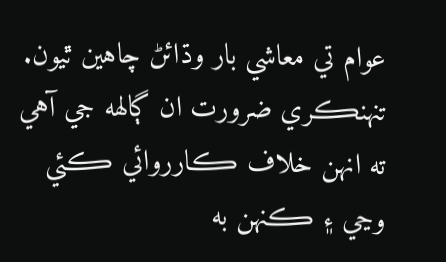عوام تي معاشي بار وڌائڻ چاهين ٿيون. تنهنڪري ضرورت ان ڳالهه جي آهي ته انهن خلاف ڪارروائي ڪئي وڃي ۽ ڪنهن به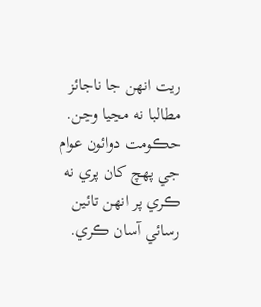ريت انهن جا ناجائز مطالبا نه مڃيا وڃن. حڪومت دوائون عوام جي پهچ کان پري نه ڪري پر انهن تائين رسائي آسان ڪري.